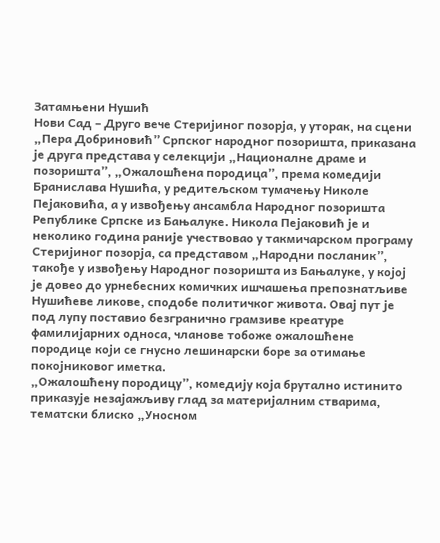Затамњени Нушић
Нови Сад – Друго вече Стеријиног позорја, у уторак, на сцени „Пера Добриновић” Српског народног позоришта, приказана је друга представа у селекцији „Националне драме и позоришта”, „Ожалошћена породица”, према комедији Бранислава Нушића, у редитељском тумачењу Николе Пејаковића, а у извођењу ансамбла Народног позоришта Републике Српске из Бањалуке. Никола Пејаковић је и неколико година раније учествовао у такмичарском програму Стеријиног позорја, са представом „Народни посланик”, такође у извођењу Народног позоришта из Бањалуке, у којој је довео до урнебесних комичких ишчашења препознатљиве Нушићеве ликове, сподобе политичког живота. Овај пут је под лупу поставио безгранично грамзиве креатуре фамилијарних односа, чланове тобоже ожалошћене породице који се гнусно лешинарски боре за отимање покојниковог иметка.
„Ожалошћену породицу”, комедију која брутално истинито приказује незајажљиву глад за материјалним стварима, тематски блиско „Уносном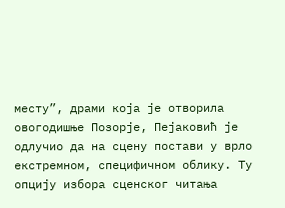месту”, драми која је отворила овогодишње Позорје, Пејаковић је одлучио да на сцену постави у врло екстремном, специфичном облику. Ту опцију избора сценског читања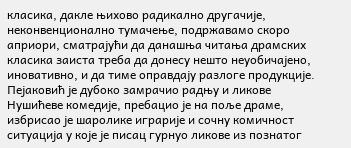класика, дакле њихово радикално другачије, неконвенционално тумачење, подржавамо скоро априори, сматрајући да данашња читања драмских класика заиста треба да донесу нешто неуобичајено, иновативно, и да тиме оправдају разлоге продукције.
Пејаковић је дубоко замрачио радњу и ликове Нушићеве комедије, пребацио је на поље драме, избрисао је шаролике играрије и сочну комичност ситуација у које је писац гурнуо ликове из познатог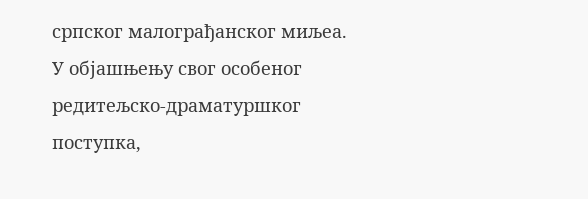српског малограђанског миљеа. У објашњењу свог особеног редитељско-драматуршког поступка,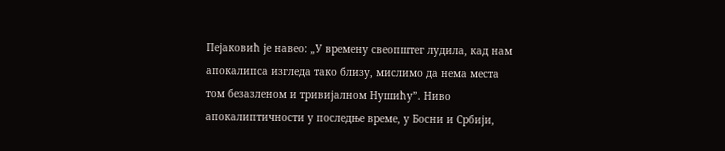Пејаковић је навео: „У времену свеопштег лудила, кад нам апокалипса изгледа тако близу, мислимо да нема места том безазленом и тривијалном Нушићу”. Ниво апокалиптичности у последње време, у Босни и Србији,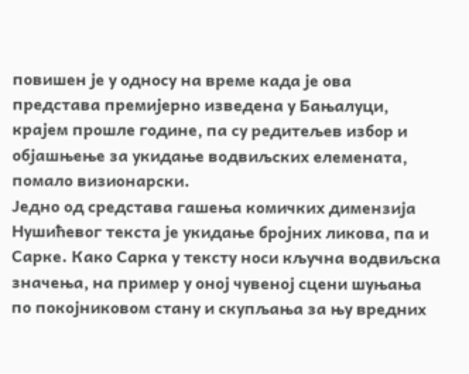повишен је у односу на време када је ова представа премијерно изведена у Бањалуци, крајем прошле године, па су редитељев избор и објашњење за укидање водвиљских елемената, помало визионарски.
Једно од средстава гашења комичких димензија Нушићевог текста је укидање бројних ликова, па и Сарке. Како Сарка у тексту носи кључна водвиљска значења, на пример у оној чувеној сцени шуњања по покојниковом стану и скупљања за њу вредних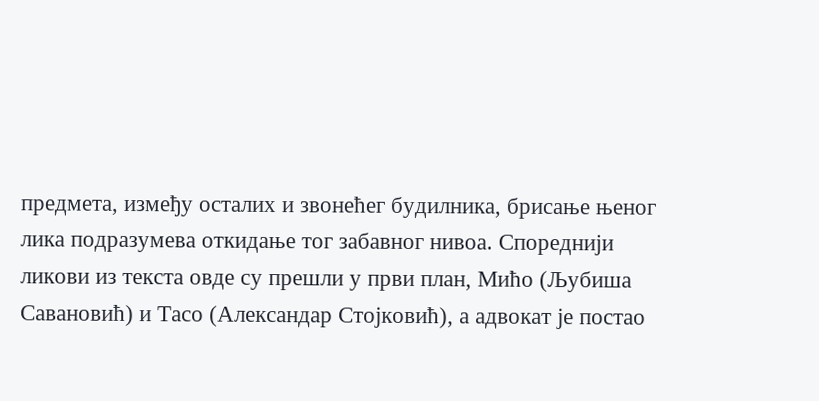предмета, између осталих и звонећег будилника, брисање њеног лика подразумева откидање тог забавног нивоа. Спореднији ликови из текста овде су прешли у први план, Мићо (Љубиша Савановић) и Тасо (Александар Стојковић), а адвокат је постао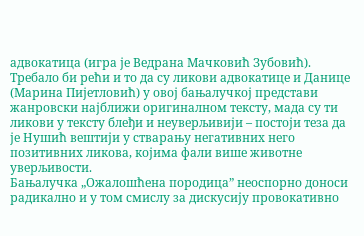адвокатица (игра је Ведрана Мачковић Зубовић). Требало би рећи и то да су ликови адвокатице и Данице (Марина Пијетловић) у овој бањалучкој представи жанровски најближи оригиналном тексту, мада су ти ликови у тексту блеђи и неуверљивији – постоји теза да је Нушић вештији у стварању негативних него позитивних ликова, којима фали више животне уверљивости.
Бањалучка „Ожалошћена породица” неоспорно доноси радикално и у том смислу за дискусију провокативно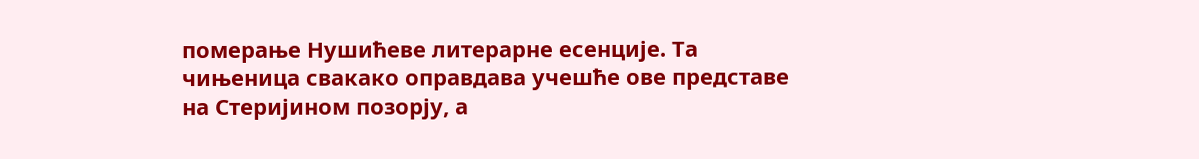померање Нушићеве литерарне есенције. Та чињеница свакако оправдава учешће ове представе на Стеријином позорју, а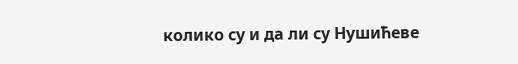колико су и да ли су Нушићеве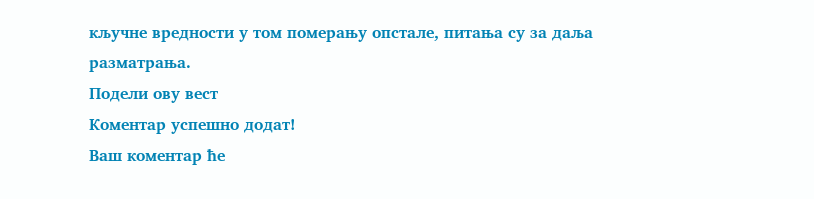кључне вредности у том померању опстале, питања су за даља разматрања.
Подели ову вест
Комeнтар успeшно додат!
Ваш комeнтар ћe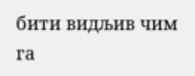бити видљив чим га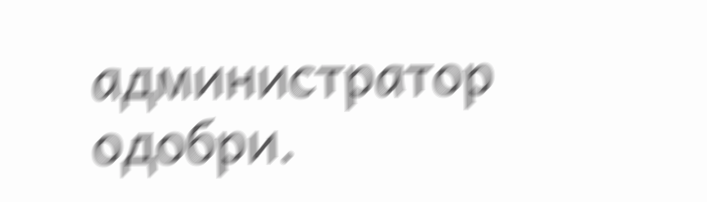администратор одобри.